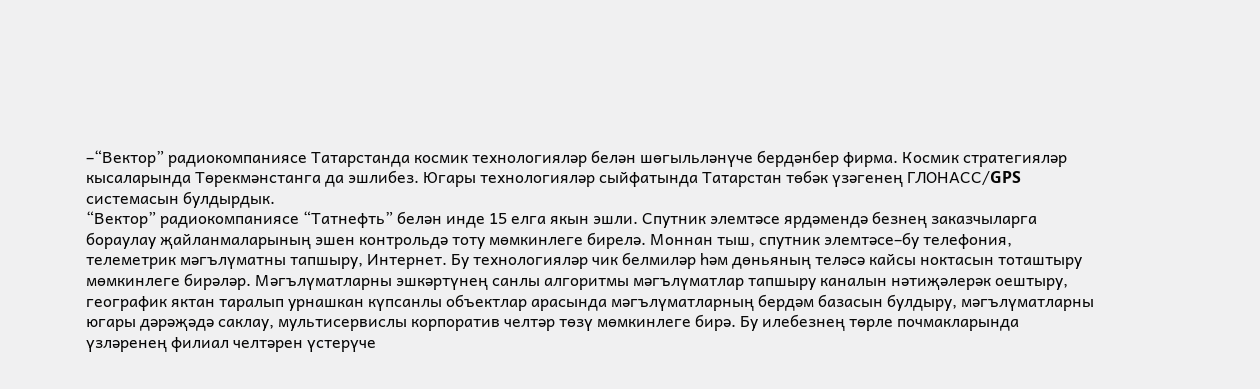–“Вектор” радиокомпаниясе Татарстанда космик технологияләр белән шөгыльләнүче бердәнбер фирма. Космик стратегияләр кысаларында Төрекмәнстанга да эшлибез. Югары технологияләр сыйфатында Татарстан төбәк үзәгенең ГЛОНАСС/GPS системасын булдырдык.
“Вектор” радиокомпаниясе “Татнефть” белән инде 15 елга якын эшли. Спутник элемтәсе ярдәмендә безнең заказчыларга бораулау җайланмаларының эшен контрольдә тоту мөмкинлеге бирелә. Моннан тыш, спутник элемтәсе–бу телефония, телеметрик мәгълүматны тапшыру, Интернет. Бу технологияләр чик белмиләр һәм дөньяның теләсә кайсы ноктасын тоташтыру мөмкинлеге бирәләр. Мәгълүматларны эшкәртүнең санлы алгоритмы мәгълүматлар тапшыру каналын нәтиҗәлерәк оештыру, географик яктан таралып урнашкан күпсанлы объектлар арасында мәгълүматларның бердәм базасын булдыру, мәгълүматларны югары дәрәҗәдә саклау, мультисервислы корпоратив челтәр төзү мөмкинлеге бирә. Бу илебезнең төрле почмакларында үзләренең филиал челтәрен үстерүче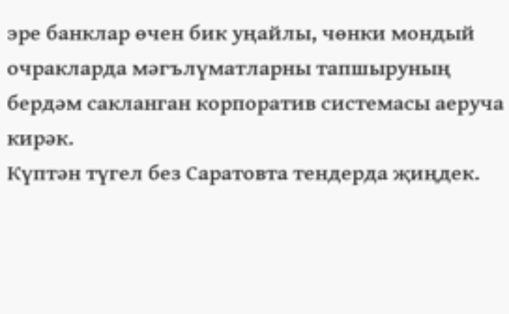эре банклар өчен бик уңайлы, чөнки мондый очракларда мәгълүматларны тапшыруның бердәм сакланган корпоратив системасы аеруча кирәк.
Күптән түгел без Саратовта тендерда җиңдек.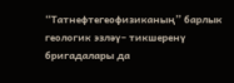“Татнефтегеофизиканың” барлык геологик эзләү– тикшеренү бригадалары да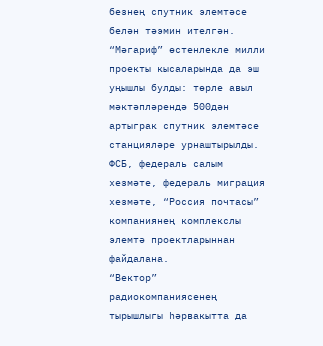безнең спутник элемтәсе белән тәэмин ителгән. “Мәгариф” өстенлекле милли проекты кысаларында да эш уңышлы булды: төрле авыл мәктәпләрендә 500дән артыграк спутник элемтәсе станцияләре урнаштырылды. ФСБ, федераль салым хезмәте, федераль миграция хезмәте, “Россия почтасы” компаниянең комплекслы элемтә проектларыннан файдалана.
“Вектор” радиокомпаниясенең тырышлыгы һәрвакытта да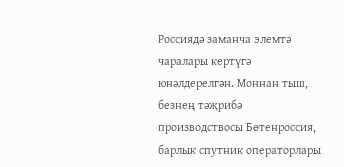Россиядә заманча элемтә чаралары кертүгә юнәлдерелгән. Моннан тыш, безнең тәҗрибә производствосы Бөтенроссия, барлык спутник операторлары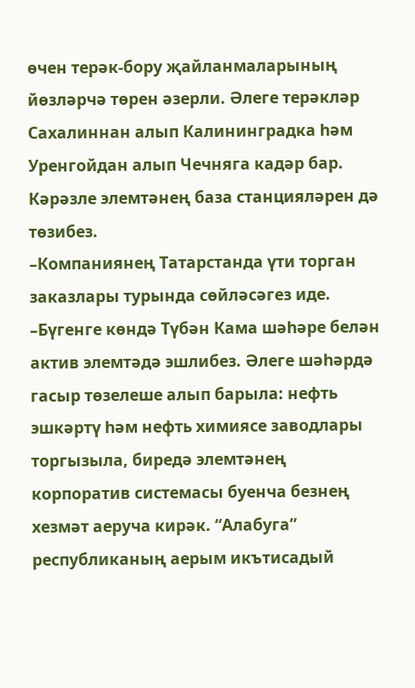өчен терәк-бору җайланмаларының йөзләрчә төрен әзерли. Әлеге терәкләр Сахалиннан алып Калининградка һәм Уренгойдан алып Чечняга кадәр бар. Кәрәзле элемтәнең база станцияләрен дә төзибез.
–Компаниянең Татарстанда үти торган заказлары турында сөйләсәгез иде.
–Бүгенге көндә Түбән Кама шәһәре белән актив элемтәдә эшлибез. Әлеге шәһәрдә гасыр төзелеше алып барыла: нефть эшкәртү һәм нефть химиясе заводлары торгызыла, биредә элемтәнең корпоратив системасы буенча безнең хезмәт аеруча кирәк. “Алабуга” республиканың аерым икътисадый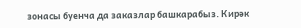зонасы буенча да заказлар башкарабыз. Кирәк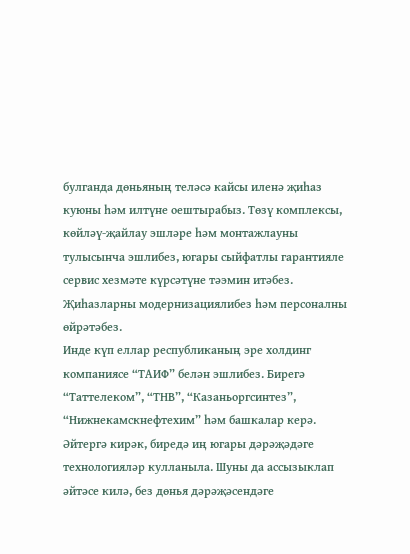булганда дөньяның теләсә кайсы иленә җиһаз куюны һәм илтүне оештырабыз. Төзү комплексы, көйләү-җайлау эшләре һәм монтажлауны тулысынча эшлибез, югары сыйфатлы гарантияле сервис хезмәте күрсәтүне тәэмин итәбез. Җиһазларны модернизациялибез һәм персоналны өйрәтәбез.
Инде күп еллар республиканың эре холдинг компаниясе “ТАИФ” белән эшлибез. Бирегә “Таттелеком”, “ТНВ”, “Казаньоргсинтез”, “Нижнекамскнефтехим” һәм башкалар керә. Әйтергә кирәк, биредә иң югары дәрәҗәдәге технологияләр кулланыла. Шуны да ассызыклап әйтәсе килә, без дөнья дәрәҗәсендәге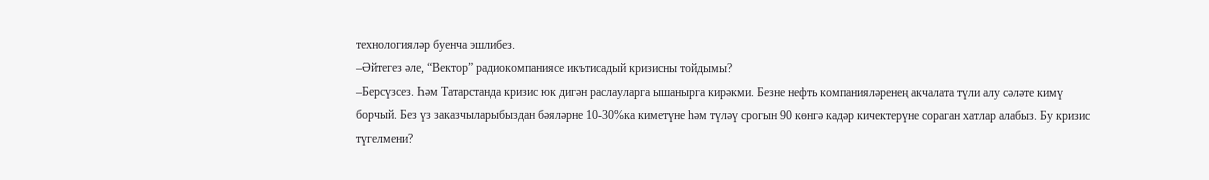технологияләр буенча эшлибез.
–Әйтегез әле, “Вектор” радиокомпаниясе икътисадый кризисны тойдымы?
–Берсүзсез. Һәм Татарстанда кризис юк дигән раслауларга ышанырга кирәкми. Безне нефть компанияләренең акчалата түли алу сәләте кимү борчый. Без үз заказчыларыбыздан бәяләрне 10-30%ка киметүне һәм түләү срогын 90 көнгә кадәр кичектерүне сораган хатлар алабыз. Бу кризис түгелмени?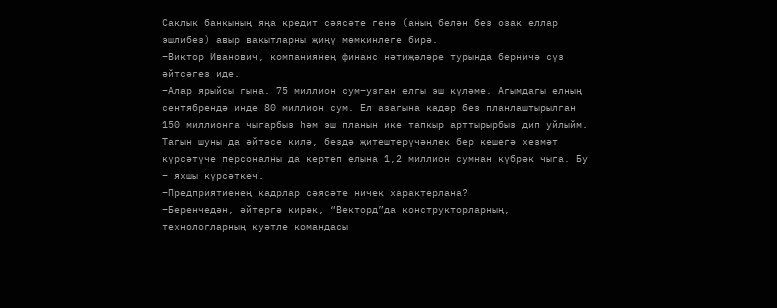Саклык банкының яңа кредит сәясәте генә (аның белән без озак еллар эшлибез) авыр вакытларны җиңү мөмкинлеге бирә.
–Виктор Иванович, компаниянең финанс нәтиҗәләре турында берничә сүз әйтсәгез иде.
–Алар ярыйсы гына. 75 миллион сум–узган елгы эш күләме. Агымдагы елның сентябрендә инде 80 миллион сум. Ел азагына кадәр без планлаштырылган 150 миллионга чыгарбыз һәм эш планын ике тапкыр арттырырбыз дип уйлыйм. Тагын шуны да әйтәсе килә, бездә җитештерүчәнлек бер кешегә хезмәт күрсәтүче персоналны да кертеп елына 1,2 миллион сумнан күбрәк чыга. Бу – яхшы күрсәткеч.
–Предприятиенең кадрлар сәясәте ничек характерлана?
–Беренчедән, әйтергә кирәк, “Векторд”да конструкторларның, технологларның куәтле командасы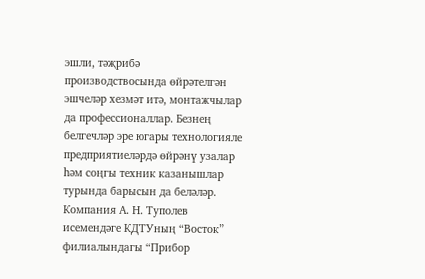эшли, тәҗрибә производствосында өйрәтелгән эшчеләр хезмәт итә, монтажчылар да профессионаллар. Безнең белгечләр эре югары технологияле предприятиеләрдә өйрәнү узалар һәм соңгы техник казанышлар турында барысын да беләләр. Компания А. Н. Туполев исемендәге КДТУның “Восток” филиалындагы “Прибор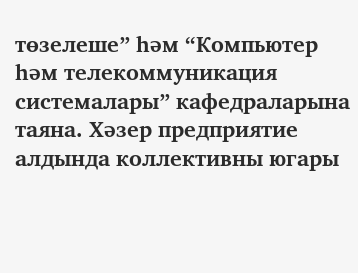төзелеше” һәм “Компьютер һәм телекоммуникация системалары” кафедраларына таяна. Хәзер предприятие алдында коллективны югары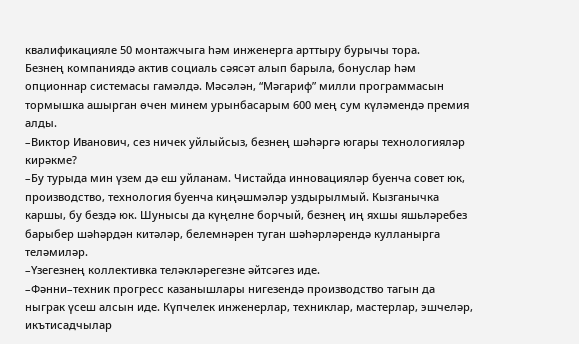квалификацияле 50 монтажчыга һәм инженерга арттыру бурычы тора.
Безнең компаниядә актив социаль сәясәт алып барыла, бонуслар һәм опционнар системасы гамәлдә. Мәсәлән, “Мәгариф” милли программасын тормышка ашырган өчен минем урынбасарым 600 мең сум күләмендә премия алды.
–Виктор Иванович, сез ничек уйлыйсыз, безнең шәһәргә югары технологияләр кирәкме?
–Бу турыда мин үзем дә еш уйланам. Чистайда инновацияләр буенча совет юк, производство, технология буенча киңәшмәләр уздырылмый. Кызганычка каршы, бу бездә юк. Шунысы да күңелне борчый, безнең иң яхшы яшьләребез барыбер шәһәрдән китәләр, белемнәрен туган шәһәрләрендә кулланырга теләмиләр.
–Үзегезнең коллективка теләкләрегезне әйтсәгез иде.
–Фәнни–техник прогресс казанышлары нигезендә производство тагын да ныграк үсеш алсын иде. Күпчелек инженерлар, техниклар, мастерлар, эшчеләр, икътисадчылар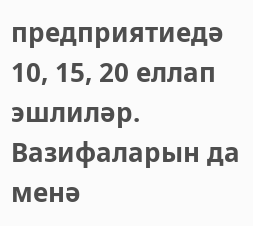предприятиедә 10, 15, 20 еллап эшлиләр. Вазифаларын да менә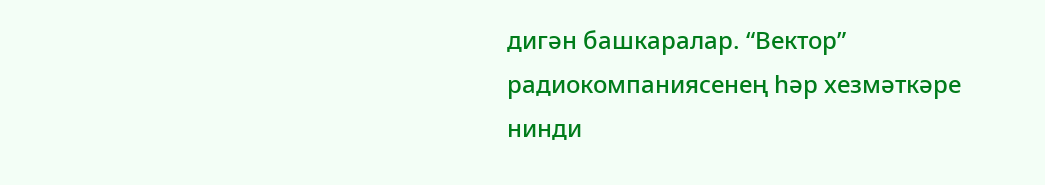дигән башкаралар. “Вектор” радиокомпаниясенең һәр хезмәткәре нинди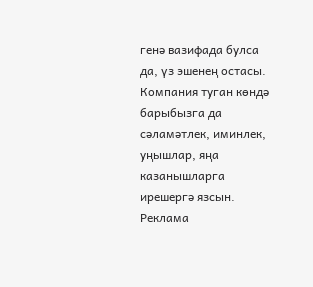генә вазифада булса да, үз эшенең остасы. Компания туган көндә барыбызга да сәламәтлек, иминлек, уңышлар, яңа казанышларга ирешергә язсын.
Реклама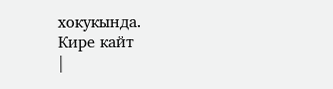хокукында.
Кире кайт
|